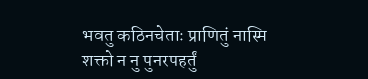भवतु कठिनचेताः प्राणितुं नास्मि शक्तो न नु पुनरपहर्तुं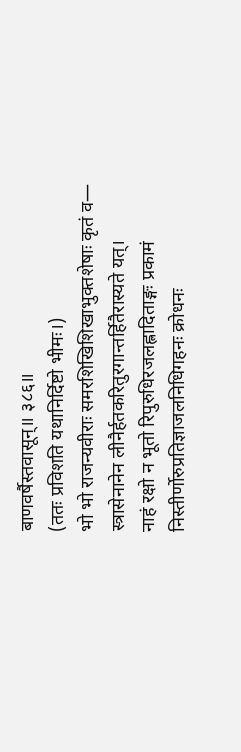बाणवर्षैस्तवासून्॥ ३८६॥
(ततः प्रविशति यथानिर्दिष्टो भीमः।)
भो भो राजन्यवीराः समरशिखिशिखाभुक्तशेषाः कृतं व— स्त्रासेनानेन लीनैर्हतकरितुरगान्तर्हितैरास्यते यत्।
नाहं रक्षो न भूतो रिपुरुधिरजलह्लादिताङ्गः प्रकामं निस्तीर्णोरुप्रतिज्ञाजलनिधिगहनः क्रोधनः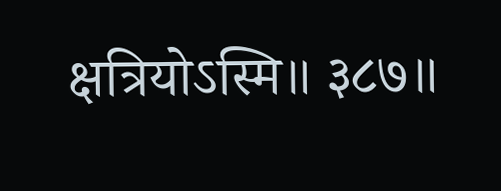क्षत्रियोऽस्मि॥ ३८७॥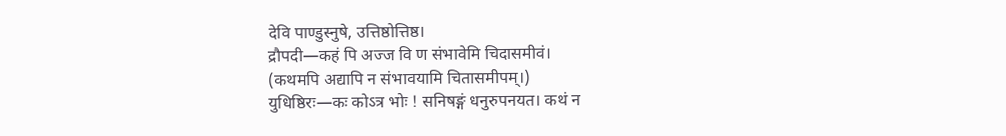देवि पाण्डुस्नुषे, उत्तिष्ठोत्तिष्ठ।
द्रौपदी—कहं पि अज्ज वि ण संभावेमि चिदासमीवं।
(कथमपि अद्यापि न संभावयामि चितासमीपम्।)
युधिष्ठिरः—कः कोऽत्र भोः ! सनिषङ्गं धनुरुपनयत। कथं न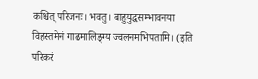कश्चित् परिजनः। भवतु। बाहुयुद्धसम्भावनया विहस्तमेनं गाढमालिङ्ग्य ज्वलनमभिपतामि। (इति परिकरं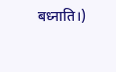बध्नाति।)